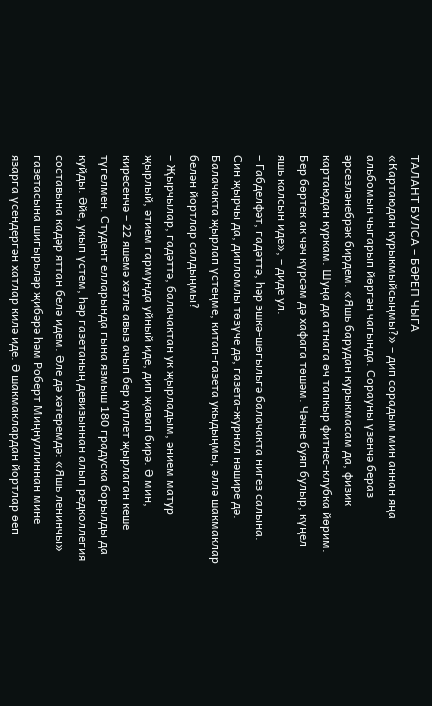ТАЛАНТ БУЛСА – БӘРЕП ЧЫГА
«Картаюдан курыкмыйсыңмы?» – дип сорадым мин аннан яңа альбомын чыгарып йөргән чагында. Сорауны үзенчә бераз әрсезләнебрәк бирдем. «Яшь барудан курыкмасам да, физик картаюдан куркам. Шуңа да атнага өч тапкыр фитнес-клубка йөрим. Бер бөртек ак чәч күрсәм дә хафага төшәм. Чәчне буяп булыр, күңел яшь калсын иде», – диде ул.
– Габделфәт, гадәттә, һәр эшкә-шөгыльгә балачакта нигез салына. Син җырчы да, дипломлы төзүче дә, газета-журнал нәшире дә. Балачакта җырлап үстеңме, китап-газета укыдыңмы, әллә шакмаклар белән йортлар салдыңмы?
– Җырчылар, гадәттә, балачактан ук җырладым, әнием матур җырлый, әтием гармунда уйный иде, дип җавап бирә. Ә мин, киресенчә – 22 яшемә хәтле авыз ачып бер куплет җырлаган кеше түгелмен. Студент елларында гына язмыш 180 градуска борылды да куйды. Әйе, укып үстем, һәр газетаның девизыннан алып редколлегия составына кадәр яттан белә идем. Әле дә хәтеремдә: «Яшь ленинчы» газетасына шигырьләр җибәрә һәм Роберт Миңнуллиннан мине язарга үсендергән хатлар килә иде. Ә шакмаклардан йортлар өеп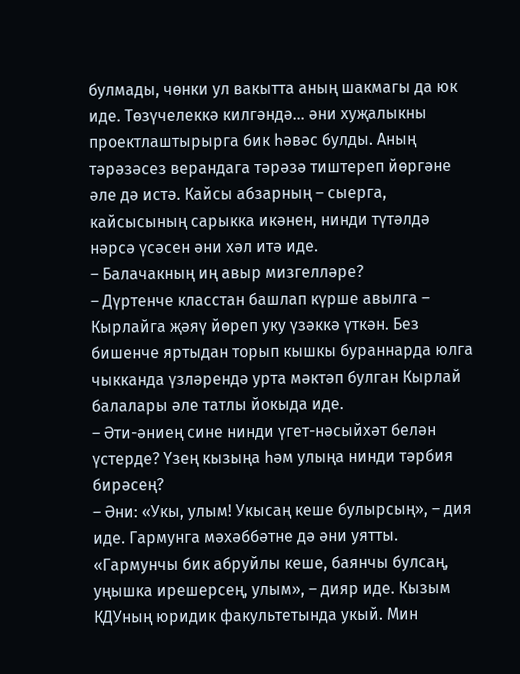булмады, чөнки ул вакытта аның шакмагы да юк иде. Төзүчелеккә килгәндә… әни хуҗалыкны проектлаштырырга бик һәвәс булды. Аның тәрәзәсез верандага тәрәзә тиштереп йөргәне әле дә истә. Кайсы абзарның – сыерга, кайсысының сарыкка икәнен, нинди түтәлдә нәрсә үсәсен әни хәл итә иде.
– Балачакның иң авыр мизгелләре?
– Дүртенче класстан башлап күрше авылга – Кырлайга җәяү йөреп уку үзәккә үткән. Без бишенче яртыдан торып кышкы бураннарда юлга чыкканда үзләрендә урта мәктәп булган Кырлай балалары әле татлы йокыда иде.
– Әти-әниең сине нинди үгет-нәсыйхәт белән үстерде? Үзең кызыңа һәм улыңа нинди тәрбия бирәсең?
– Әни: «Укы, улым! Укысаң кеше булырсың», – дия иде. Гармунга мәхәббәтне дә әни уятты. «Гармунчы бик абруйлы кеше, баянчы булсаң, уңышка ирешерсең, улым», – дияр иде. Кызым КДУның юридик факультетында укый. Мин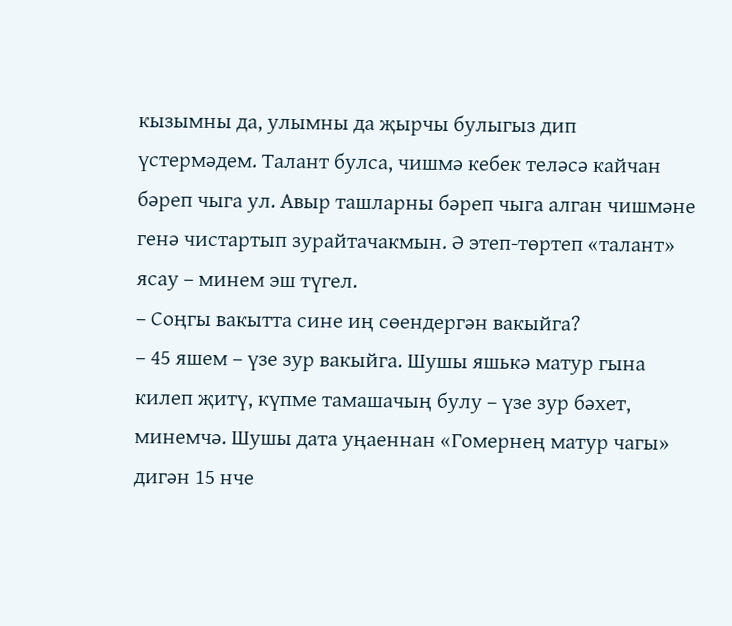кызымны да, улымны да җырчы булыгыз дип үстермәдем. Талант булса, чишмә кебек теләсә кайчан бәреп чыга ул. Авыр ташларны бәреп чыга алган чишмәне генә чистартып зурайтачакмын. Ә этеп-төртеп «талант» ясау – минем эш түгел.
– Соңгы вакытта сине иң сөендергән вакыйга?
– 45 яшем – үзе зур вакыйга. Шушы яшькә матур гына килеп җитү, күпме тамашачың булу – үзе зур бәхет, минемчә. Шушы дата уңаеннан «Гомернең матур чагы» дигән 15 нче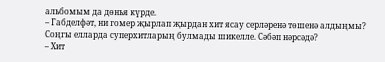альбомым да дөнья күрде.
– Габделфәт, ни гомер җырлап җырдан хит ясау серләренә төшенә алдыңмы? Соңгы елларда суперхитларың булмады шикелле. Сәбәп нәрсәдә?
– Хит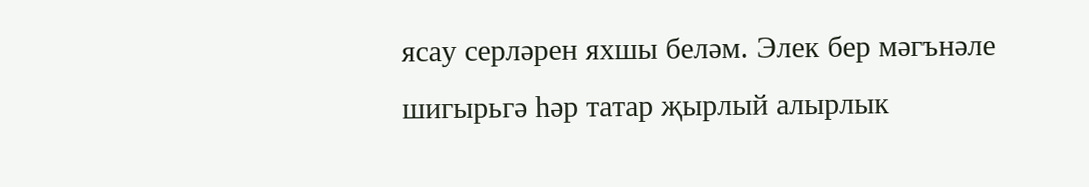ясау серләрен яхшы беләм. Элек бер мәгънәле шигырьгә һәр татар җырлый алырлык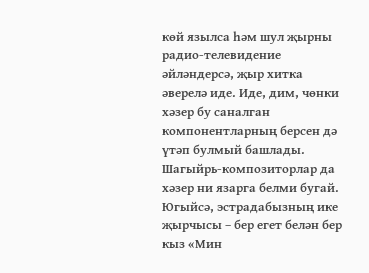көй язылса һәм шул җырны радио-телевидение әйләндерсә, җыр хитка әверелә иде. Иде, дим, чөнки хәзер бу саналган компонентларның берсен дә үтәп булмый башлады. Шагыйрь-композиторлар да хәзер ни язарга белми бугай. Югыйсә, эстрадабызның ике җырчысы – бер егет белән бер кыз «Мин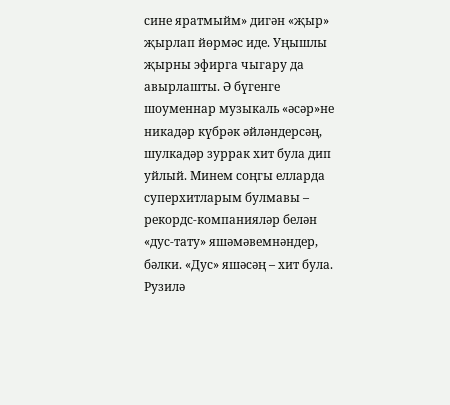сине яратмыйм» дигән «җыр» җырлап йөрмәс иде. Уңышлы җырны эфирга чыгару да авырлашты. Ә бүгенге шоуменнар музыкаль «әсәр»не никадәр күбрәк әйләндерсәң, шулкадәр зуррак хит була дип уйлый. Минем соңгы елларда суперхитларым булмавы – рекордс-компанияләр белән «дус-тату» яшәмәвемнәндер, бәлки. «Дус» яшәсәң – хит була.
Рузилә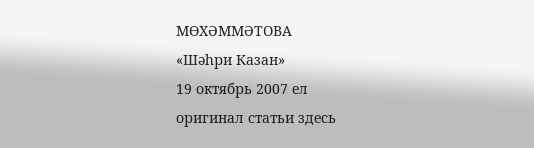МӨХӘММӘТОВА
«Шәһри Казан»
19 октябрь 2007 ел
оригинал статьи здесь